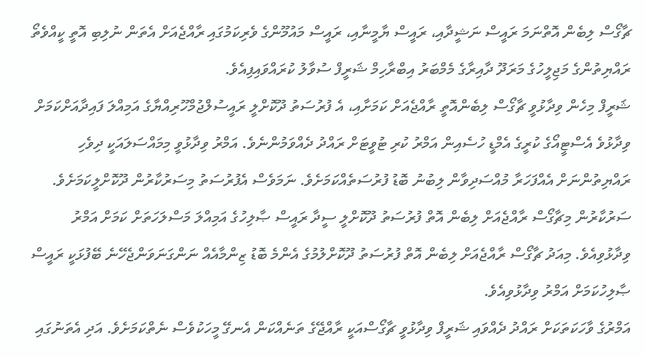ޗާގޯސް ލިބެން އޮތްނަމަ ރައީސް ނަޝީދާއި، ރައީސް ޔާމީނާއި، ރައީސް މައުމޫންގެ ވެރިކަމުގައި ރާއްޖެއަށް އެތަން ނުލިބި އޮތީ ކީއްވެތޯ ރައްޔިތުންގެ މަޖިލީހުގެ މަރަދޫ ދާއިރާގެ މެމްބަރު އިބްރާހިމް ޝަރީފް ސުވާލު ކުރައްވައިފިއެވެ.
ޝަރީފް މިހެން ވިދާޅުވީ ޗާގޯސް ލިބެންއޮތީ ރާއްޖެއަށް ކަމަށާއި، އެ ފުރުސަތު ދޫކޮށްލީ ރައީސުލްޖުމްހޫރިއްޔާގެ އަމިއްލަ ފައިދާއަށްކަމަށް ވިދާޅުވެ އެސްޓީއޯގެ ކުރީގެ އެމްޑީ ހުސެއިން އަމްރު ކުރި ޓުވީޓަށް ރައްދު ދެއްވަމުންނެވެ. އަމްރު ވިދާޅުވީ މިމައްސަލައަކީ ދިވެހި ރައްޔިތުންނަށް އެއްފަހަރާ މުއްސަދިވާން ލިބުނު ބޮޑު ފުރުސަތެއްކަމަށެވެ. ނަމަވެސް އެފުރުސަތު މިސަރުކާރުން ދޫކޮށްލީކަމަށެވެ.
ސަރުކާރުން މިޗާގޯސް ރާއްޖެއަށް ލިބެން އޮތް ފުރުސަތު ދޫކޮށްލީ ސީދާ ރައީސް ޞާލިހުގެ އަމިއްލަ މަސްލަހަތަށް ކަމަށް އަމްރު ވިދާޅުވިއެވެ. މިއަދު ޗާގޯސް ރާއްޖެއަށް ލިބެން އޮތް ފުރުސަތު ދޫކޮށްލުމުގެ އެންމެ ބޮޑު ޒިންމާއެއް ނަންގަނަވަންޖެހޭނެ ބޭފުޅަކީ ރައީސް ޞާލިހުކަމަށް އަމްރު ވިދާޅުވިއެވެ.
އަމްރުގެ ވާހަކަތަކަށް ރައްދު ދެއްވައި ޝަރީފް ވިދާޅުވީ ޗާގޯސްއަކީ ރާއްޖޭގެ ތަނެއްކަން އެނގޭ މީހަކުވެސް ނެތްކަމަށެވެ. އަދި އެތަނުގައި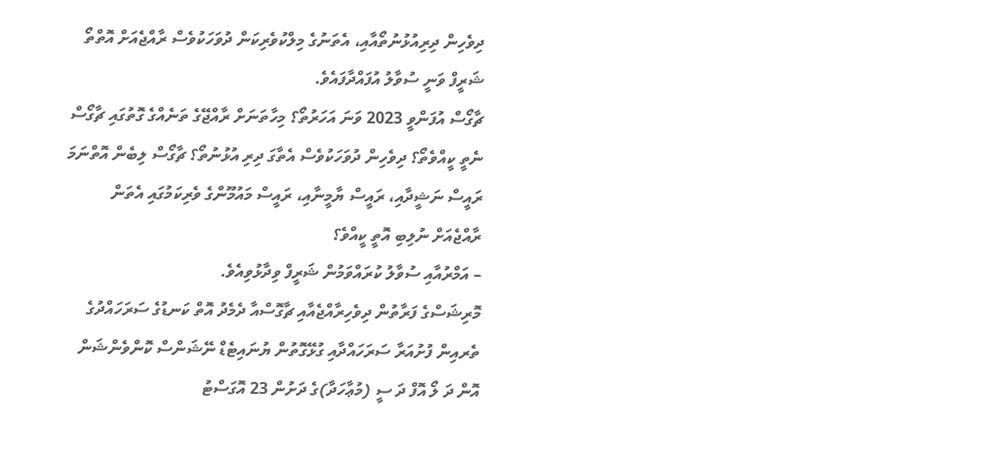ދިވެހިން ދިރިއުޅުނުތޯއާއި، އެތަނުގެ މިލްކުވެރިކަން ދުވަހަކުވެސް ރާއްޖެއަށް އޮތްތޯ ޝަރީފް ވަނީ ސުވާލު އުފައްދާފައެވެ.
ޗާގޯސް އުފަންވީ 2023 ވަނަ އަހަރުތޯ؟ މިހާތަނަށް ރާއްޖޭގެ ތަނެއްގެ ގޮތުގައި ޗާގޯސް ނެތީ ކީއްވެތޯ؟ ދިވެހިން ދުވަހަކުވެސް އެތާގަ ދިރި އުޅުނުތޯ؟ ޗާގޯސް ލިބެން އޮތްނަމަ ރައީސް ނަޝީދާއި، ރައީސް ޔާމީނާއި، ރައީސް މައުމޫންގެ ވެރިކަމުގައި އެތަން ރާއްޖެއަށް ނުލިބި އޮތީ ކީއްވެ؟
– އަމްރުއާއި ސުވާލު ކުރައްވަމުން ޝަރީފް ވިދާޅުވިއެވެ.
މޮރިޝަސްގެ ފަރާތުން ދިވެހިރާއްޖެއާއި ޗާގޮސްއާ ދެމެދު އޮތް ކަނޑުގެ ސަރަހައްދުގެ ތެރއިން ފުށުއަރާ ސަރަހައްދާއި ގުޅޭގޮތުން ޔުނައިޓެޑް ނޭޝަންސް ކޮންވެންޝަން އޮން ދަ ލޯ އޮފް ދަ ސީ (މުޢާހަދާ)ގެ ދަށުން 23 އޮގަސްޓު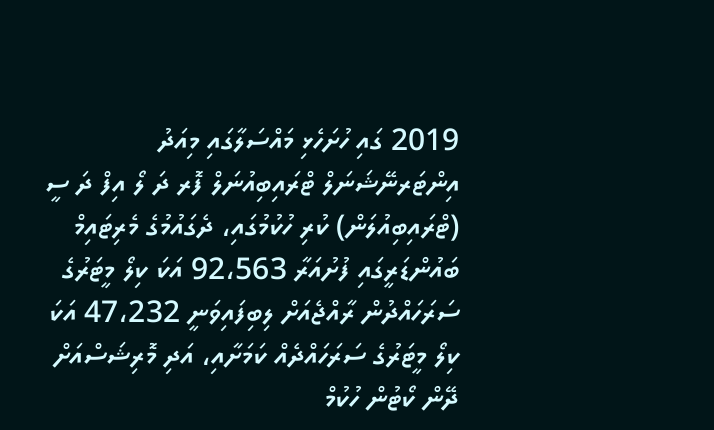2019 ގައި ހުށަހެޅި މައްސަލާގައި މިއަދު އިންޓަރނޭޝަނަލް ޓްރައިބިއުނަލް ފޮރ ދަ ލޯ އިފް ދަ ސީ (ޓްރައިބިއުލަން) ކުރި ހުކުމުގައި، ދެގައުމުގެ މެރިޓައިމް ބައުންޑަރީގައި ފުށުއަރާ 92،563 އަކަ ކިލޯ މީޓަރުގެ ސަރަހައްދުން ރާއްޖެއަށް ލިބިފައިވަނީ 47،232 އަކަ ކިލޯ މީޓަރުގެ ސަރަހައްދެއް ކަމަށާއި، އަދި މޮރިޝަސްއަށް ދޭން ކޯޓުން ހުކުމް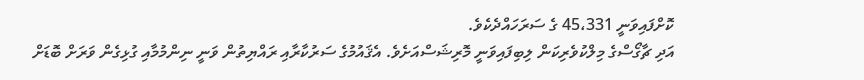ކޮށްފައިވަނީ 45،331 ގެ ސަރަހައްދެކެވެ.
އަދި ޗާގޯސްގެ މިލްކުވެރިކަން ލިބިފައިވަނީ މޮރިޝަސްއަށެވެ. އެޤައުމުގެ ސަރުކާރާއި ރައްޔިތުން ވަނީ ނިންމުމާއި ގުޅިގެން ވަރަށް ބޮޑަށް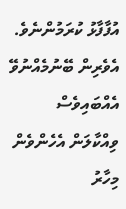އުފާފާޅު ކުރަމުންނެވެ.
އެވެރިން ބޭނުމެއްނުވޭ އެއްބައިވެސް ވިއްކާލަން އެހެންވެން މިހާރު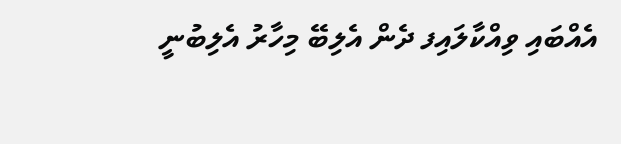އެއްބައި ވިއްކާލައިފ ދެން އެލިބޭ މިހާރު އެލިބުނީ